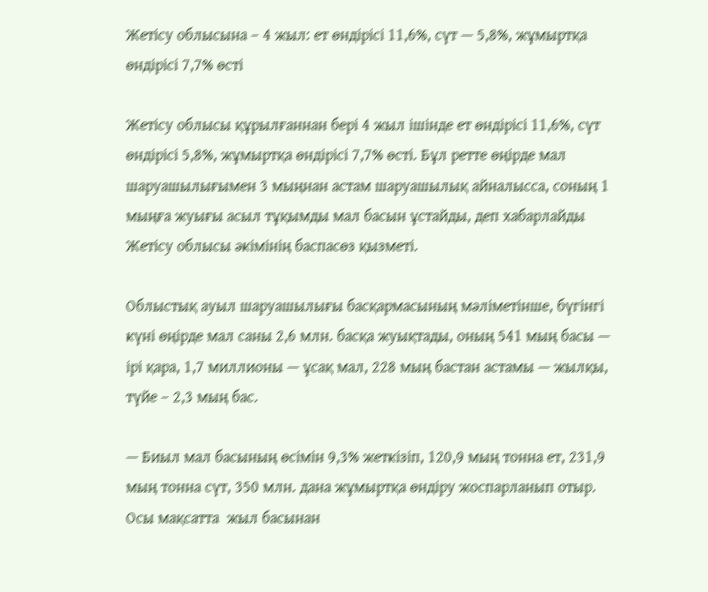Жетісу облысына – 4 жыл: ет өндірісі 11,6%, сүт — 5,8%, жұмыртқа өндірісі 7,7% өсті

Жетісу облысы құрылғаннан бері 4 жыл ішінде ет өндірісі 11,6%, сүт өндірісі 5,8%, жұмыртқа өндірісі 7,7% өсті. Бұл ретте өңірде мал шаруашылығымен 3 мыңнан астам шаруашылық айналысса, соның 1 мыңға жуығы асыл тұқымды мал басын ұстайды, деп хабарлайды Жетісу облысы әкімінің баспасөз қызметі.

Облыстық ауыл шаруашылығы басқармасының мәліметінше, бүгінгі күні өңірде мал саны 2,6 млн. басқа жуықтады, оның 541 мың басы — ірі қара, 1,7 миллионы — ұсақ мал, 228 мың бастан астамы — жылқы, түйе – 2,3 мың бас.

— Биыл мал басының өсімін 9,3% жеткізіп, 120,9 мың тонна ет, 231,9 мың тонна сүт, 350 млн. дана жұмыртқа өндіру жоспарланып отыр. Осы мақсатта  жыл басынан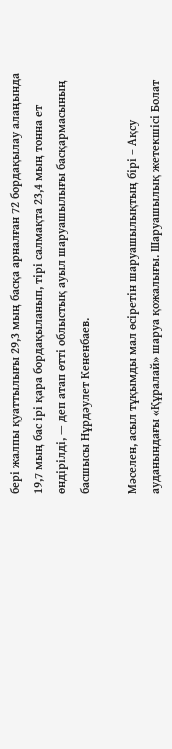бері жалпы қуаттылығы 29,3 мың басқа арналған 72 бордақылау алаңында 19,7 мың бас ірі қара бордақыланып, тірі салмақта 23,4 мың тонна ет өндірілді, — деп атап өтті облыстық ауыл шаруашылығы басқармасының басшысы Нұрдәулет Кененбаев.

Мәселен, асыл тұқымды мал өсіретін шаруашылықтың бірі – Ақсу ауданындағы «Құралай» шаруа қожалығы. Шаруашылық жетекшісі Болат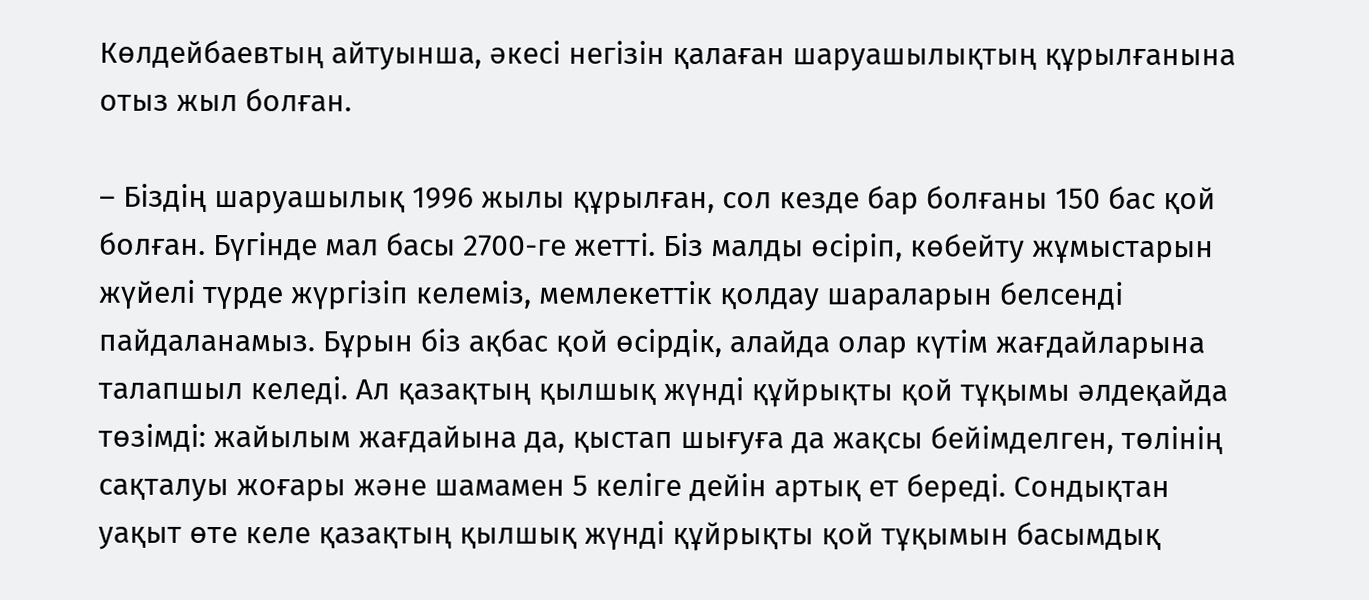Көлдейбаевтың айтуынша, әкесі негізін қалаған шаруашылықтың құрылғанына отыз жыл болған.

– Біздің шаруашылық 1996 жылы құрылған, сол кезде бар болғаны 150 бас қой болған. Бүгінде мал басы 2700-ге жетті. Біз малды өсіріп, көбейту жұмыстарын жүйелі түрде жүргізіп келеміз, мемлекеттік қолдау шараларын белсенді пайдаланамыз. Бұрын біз ақбас қой өсірдік, алайда олар күтім жағдайларына талапшыл келеді. Ал қазақтың қылшық жүнді құйрықты қой тұқымы әлдеқайда төзімді: жайылым жағдайына да, қыстап шығуға да жақсы бейімделген, төлінің сақталуы жоғары және шамамен 5 келіге дейін артық ет береді. Сондықтан уақыт өте келе қазақтың қылшық жүнді құйрықты қой тұқымын басымдық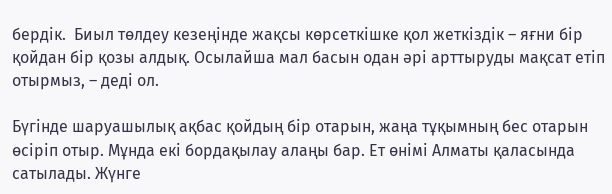бердік.  Биыл төлдеу кезеңінде жақсы көрсеткішке қол жеткіздік – яғни бір қойдан бір қозы алдық. Осылайша мал басын одан әрі арттыруды мақсат етіп отырмыз, – деді ол.

Бүгінде шаруашылық ақбас қойдың бір отарын, жаңа тұқымның бес отарын өсіріп отыр. Мұнда екі бордақылау алаңы бар. Ет өнімі Алматы қаласында сатылады. Жүнге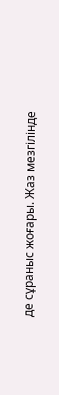де сұраныс жоғары. Жаз мезгілінде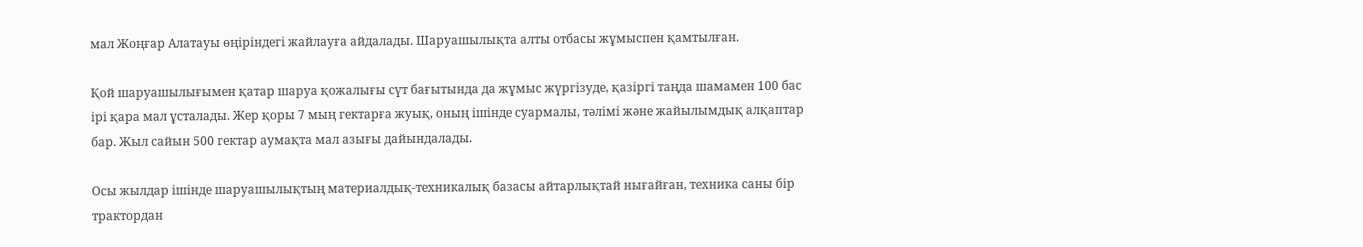мал Жоңғар Алатауы өңіріндегі жайлауға айдалады. Шаруашылықта алты отбасы жұмыспен қамтылған.

Қой шаруашылығымен қатар шаруа қожалығы сүт бағытында да жұмыс жүргізуде, қазіргі таңда шамамен 100 бас ірі қара мал ұсталады. Жер қоры 7 мың гектарға жуық, оның ішінде суармалы, тәлімі және жайылымдық алқаптар бар. Жыл сайын 500 гектар аумақта мал азығы дайындалады.

Осы жылдар ішінде шаруашылықтың материалдық-техникалық базасы айтарлықтай нығайған, техника саны бір трактордан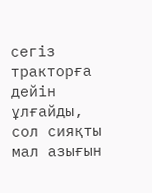сегіз тракторға дейін ұлғайды, сол сияқты мал азығын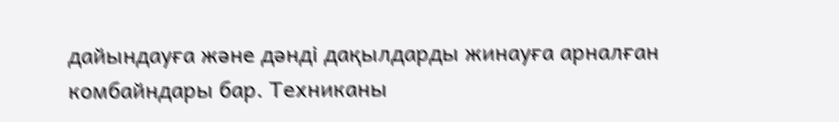дайындауға және дәнді дақылдарды жинауға арналған комбайндары бар. Техниканы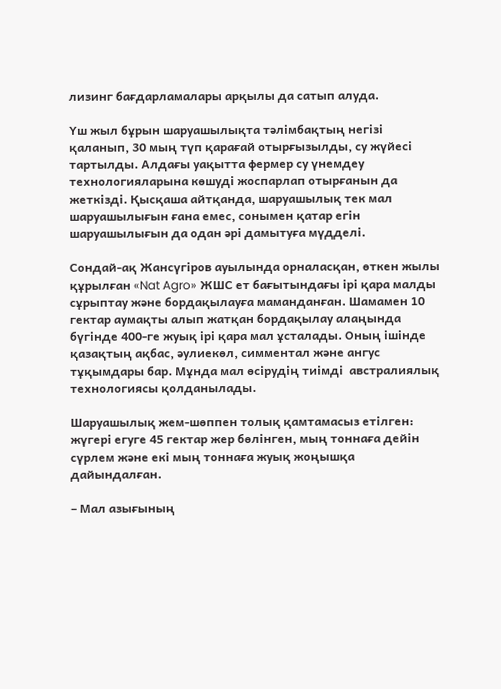лизинг бағдарламалары арқылы да сатып алуда.

Үш жыл бұрын шаруашылықта тәлімбақтың негізі қаланып, 30 мың түп қарағай отырғызылды, су жүйесі тартылды. Алдағы уақытта фермер су үнемдеу технологияларына көшуді жоспарлап отырғанын да жеткізді. Қысқаша айтқанда, шаруашылық тек мал шаруашылығын ғана емес, сонымен қатар егін шаруашылығын да одан әрі дамытуға мүдделі.

Сондай-ақ Жансүгіров ауылында орналасқан, өткен жылы құрылған «Nat Agro» ЖШС ет бағытындағы ірі қара малды сұрыптау және бордақылауға маманданған. Шамамен 10 гектар аумақты алып жатқан бордақылау алаңында бүгінде 400-ге жуық ірі қара мал ұсталады. Оның ішінде қазақтың ақбас, әулиекөл, симментал және ангус тұқымдары бар. Мұнда мал өсірудің тиімді  австралиялық технологиясы қолданылады.

Шаруашылық жем-шөппен толық қамтамасыз етілген: жүгері егуге 45 гектар жер бөлінген, мың тоннаға дейін сүрлем және екі мың тоннаға жуық жоңышқа дайындалған.

– Мал азығының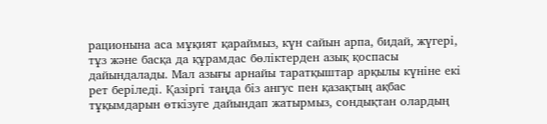рационына аса мұқият қараймыз, күн сайын арпа, бидай, жүгері, тұз және басқа да құрамдас бөліктерден азық қоспасы дайындалады. Мал азығы арнайы таратқыштар арқылы күніне екі рет беріледі. Қазіргі таңда біз ангус пен қазақтың ақбас тұқымдарын өткізуге дайындап жатырмыз, сондықтан олардың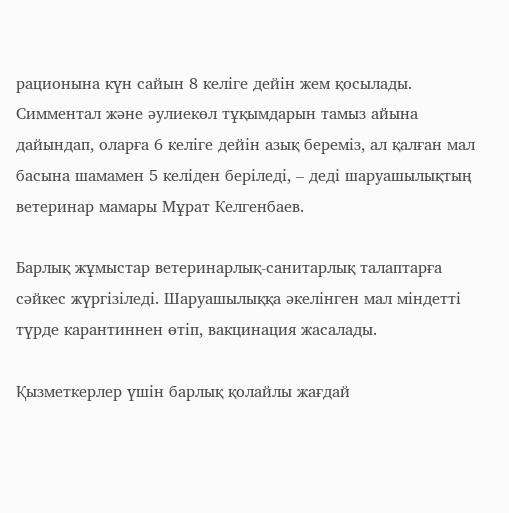рационына күн сайын 8 келіге дейін жем қосылады. Симментал және әулиекөл тұқымдарын тамыз айына дайындап, оларға 6 келіге дейін азық береміз, ал қалған мал басына шамамен 5 келіден беріледі, – деді шаруашылықтың ветеринар мамары Мұрат Келгенбаев.

Барлық жұмыстар ветеринарлық-санитарлық талаптарға сәйкес жүргізіледі. Шаруашылыққа әкелінген мал міндетті түрде карантиннен өтіп, вакцинация жасалады.

Қызметкерлер үшін барлық қолайлы жағдай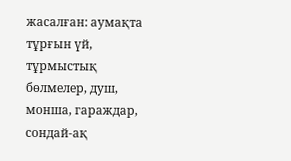жасалған: аумақта тұрғын үй, тұрмыстық бөлмелер, душ, монша, гараждар, сондай-ақ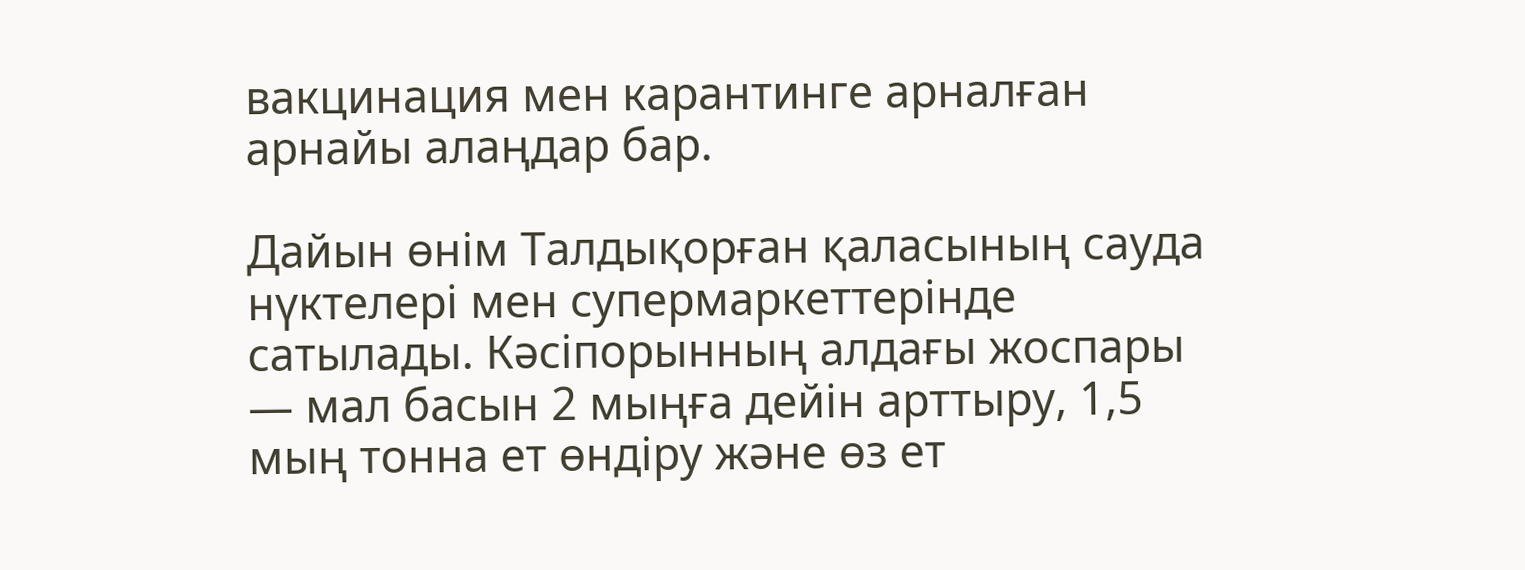вакцинация мен карантинге арналған арнайы алаңдар бар.

Дайын өнім Талдықорған қаласының сауда нүктелері мен супермаркеттерінде сатылады. Кәсіпорынның алдағы жоспары — мал басын 2 мыңға дейін арттыру, 1,5 мың тонна ет өндіру және өз ет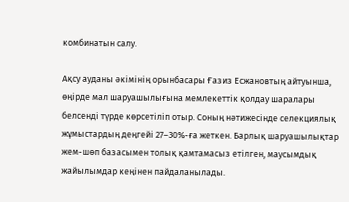комбинатын салу.

Ақсу ауданы әкімінің орынбасары Ғазиз Есжановтың айтуынша, өңірде мал шаруашылығына мемлекеттік қолдау шаралары белсенді түрде көрсетіліп отыр. Соның нәтижесінде селекциялық жұмыстардың деңгейі 27–30%-ға жеткен. Барлық шаруашылықтар жем-шөп базасымен толық қамтамасыз етілген, маусымдық жайылымдар кеңінен пайдаланылады.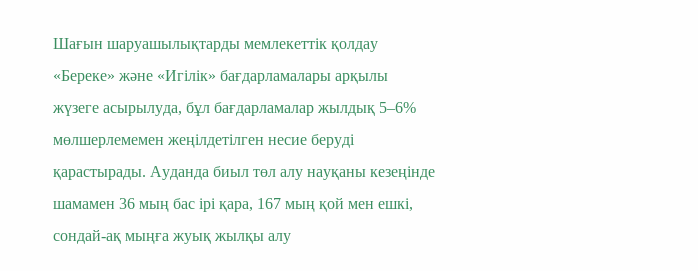Шағын шаруашылықтарды мемлекеттік қолдау «Береке» және «Игілік» бағдарламалары арқылы жүзеге асырылуда, бұл бағдарламалар жылдық 5–6% мөлшерлемемен жеңілдетілген несие беруді қарастырады. Ауданда биыл төл алу науқаны кезеңінде шамамен 36 мың бас ірі қара, 167 мың қой мен ешкі, сондай-ақ мыңға жуық жылқы алу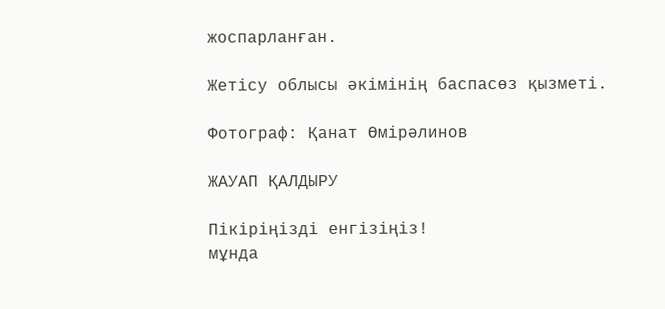жоспарланған.

Жетісу облысы әкімінің баспасөз қызметі.

Фотограф: Қанат Өмірәлинов

ЖАУАП ҚАЛДЫРУ

Пікіріңізді енгізіңіз!
мұнда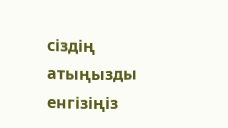сіздің атыңызды енгізіңіз